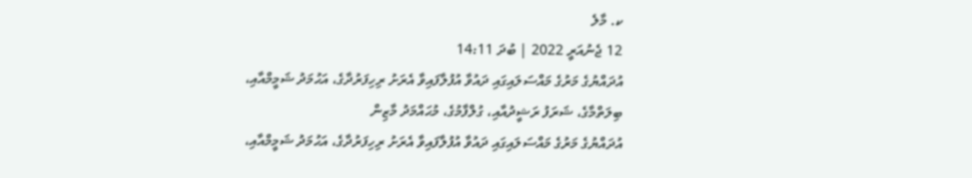ކ. މާލެ
12 ޖެނުއަރީ 2022 | ބުދަ 14:11
އުދައްޔުގެ މަރުގެ މައްސަލައިގައި ދައުވާ އުފުލާފައިވާ އެރަށު ރިހިފަރުދާގެ، އަޙުމަދު ޝަމީމްއާއި، ބިލަތްމާގެ، ޝަރަފު ރަޝީދުއާއި، ގުލްފާމުގެ، މުޙައްމަދު މާޒިން
އުދައްޔުގެ މަރުގެ މައްސަލައިގައި ދައުވާ އުފުލާފައިވާ އެރަށު ރިހިފަރުދާގެ، އަޙުމަދު ޝަމީމްއާއި،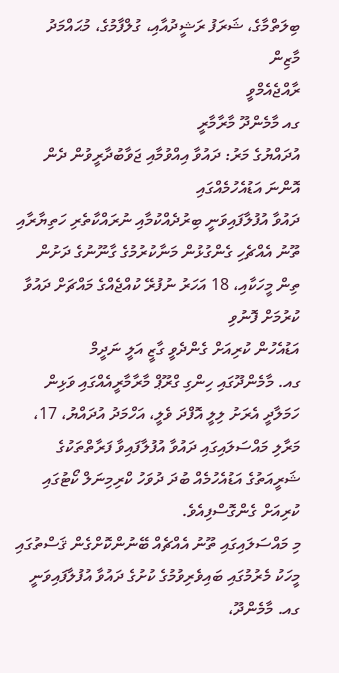ބިލަތްމާގެ، ޝަރަފު ރަޝީދުއާއި، ގުލްފާމުގެ، މުޙައްމަދު މާޒިން
ރާއްޖެއެމްވީ
ގއ މާމެންދޫ މާރާމާރީ
އުދައްޔުގެ މަރު: ދައުވާ އިއްވުމާއި ޖަވާބުދާރީވުން ދެން އޮންނަ އަޑުއެހުމެއްގައި
ދައުވާ އުފުލާފައިވަނީ ބިރުދެއްކުމާއި ނުރައްކާތެރި ހަތިޔާރާއި ތޫނު އެއްޗެހި ގެންގުޅުން މަނާކުރުމުގެ ގާނޫނުގެ ދަށުން
ތިން މީހަކާއި، 18 އަހަރު ނުފުރޭ ކުއްޖެއްގެ މައްޗަށް ދައުވާ ކުރުމަށް ފޮނުވި
އަޑުއެހުން ކުރިއަށް ގެންދެވީ ގާޒީ އަލީ ނަދީމް
ގއ. މާމެންދޫގައި ހިންގި ގްރޫޕް މާރާމާރީއެއްގައި ވަޅިން ހަމަލާދީ އެރަށު ލިލީ އޮފްދަ ވެލީ، އަހްމަދު އުދައްޔު، 17، މަރާލި މައްސަލައިގައި ދައުވާ އުފުލާފައިވާ ފަރާތްތަކުގެ ޝަރީއަތުގެ އަޑުއެހުމެއް ބުދަ ދުވަހު ކްރިމިނަލް ކޯޓުގައި ކުރިއަށް ގެންގޮސްފިއެވެ.
މި މައްސަލައިގައި ތޫނު އެއްޗެއް ބޭނުންކޮށްގެން ޤަސްތުގައި މީހަކު މެރުމުގައި ބައިވެރިވުމުގެ ކުށުގެ ދައުވާ އުފުލާފައިވަނީ ގއ. މާމެންދޫ،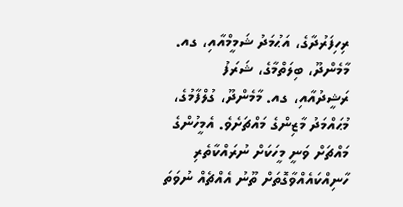ރިހިފަރުދާގެ، އަޙުމަދު ޝަމީމްއާއި، ގއ. މާމެންދޫ، ބިލަތްމާގެ، ޝަރަފު ރަޝީދުއާއި، ގއ. މާމެންދޫ، ގުލްފާމުގެ، މުޙައްމަދު މާޒިންގެ މައްޗަށެވެ. އެމީހުންގެ މައްޗަށް ވަނީ މީހަކަށް ނުރައްކާތެރި ހާނިއްކައެއްވާގޮތަށް ތޫނު އެއްޗެއް ނުވަތަ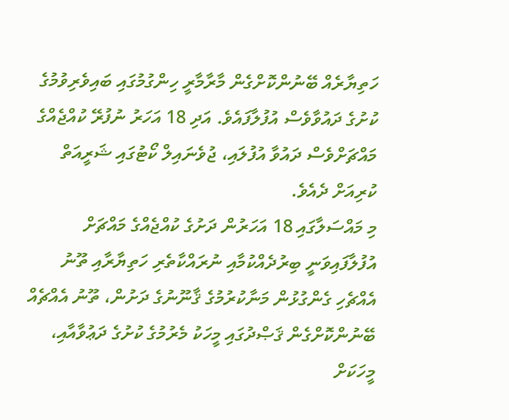ހަތިޔާރެއް ބޭނުންކޮށްގެން މާރާމާރީ ހިންގުމުގައި ބައިވެރިވުމުގެ ކުށުގެ ދައުވާވެސް އުފުލާފައެވެ. އަދި 18 އަހަރު ނުފުރޭ ކުއްޖެއްގެ މައްޗަށްވެސް ދައުވާ އުފުލައި، ޖުވެނައިލް ކޯޓުގައި ޝަރީއަތް ކުރިއަށް ދެއެވެ.
މި މައްސަލާގައި 18 އަހަރުން ދަށުގެ ކުއްޖެއްގެ މައްޗަށް އުފުލާފައިވަނީ ބިރުދެއްކުމާއި ނުރައްކާތެރި ހަތިޔާރާއި ތޫނު އެއްޗެހި ގެންގުޅުން މަނާކުރުމުގެ ޤާނޫނުގެ ދަށުން، ތޫނު އެއްޗެއް ބޭނުންކޮށްގެން ޤަޞްދުގައި މީހަކު މެރުމުގެ ކުށުގެ ދަޢުވާއާއި، މީހަކަށް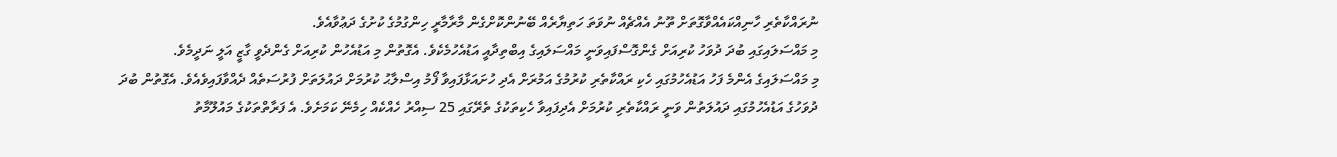ނުރައްކާތެރި ހާނިއްކައެއްވާގޮތަށް ތޫނު އެއްޗެއް ނުވަތަ ހަތިޔާރެއް ބޭނުންކޮށްގެން މާރާމާރީ ހިންގުމުގެ ކުށުގެ ދަޢުވާއެވެ.
މި މައްސަލައިގައި ބުދަ ދުވަހު ކުރިއަށް ގެންގޮސްފައިވަނީ މައްސަލައިގެ އިބްތިދާއީ އަޑުއެހުމެކެވެ. އެގޮތުން މި އަޑުއެހުން ކުރިއަށް ގެންދެވީ ގާޒީ އަލީ ނަދީމެވެ.
މި މައްސަލައިގެ އެންމެ ފަހު އަޑުއެހުމުގައި ހެކި ރައްކާތެރި ކުރުމުގެ އަމުރަށް އެދި ހުށައަޅާފައިވާ ފޯމު އިސްލާޙު ކުރުމަށް ދައުލަތަށް ފުރުސަތެއް ދެއްވާފައިވެއެވެ. އެގޮތުން ބުދަ ދުވަހުގެ އަޑުއެހުމުގައި ދައުލަތުން ވަނީ ރައްކާތެރި ކުރުމަށް އެދިފައިވާ ހެކިތަކުގެ ތެރޭގައި 25 ސިއްރު ހެއްކެއް ހިމެނޭ ކަމަށެވެ. އެ ފަރާތްތަކުގެ މައުލޫމާތު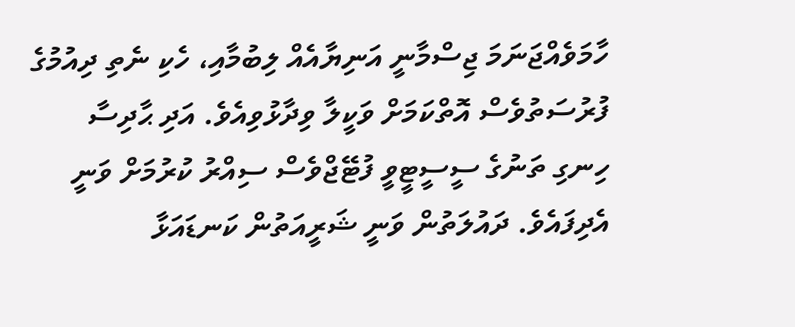ހާމަވެއްޖަނަމަ ޖިސްމާނީ އަނިޔާއެއް ލިބުމާއި، ހެކި ނެތި ދިއުމުގެ ފުރުސަތުވެސް އޮތްކަމަށް ވަކީލާ ވިދާޅުވިއެވެ. އަދި ޙާދިސާ ހިނގި ތަނުގެ ސީސީޓީވީ ފުޓޭޖްވެސް ސިއްރު ކުރުމަށް ވަނީ އެދިފައެވެ. ދައުލަތުން ވަނީ ޝަރީއަތުން ކަނޑައަޅާ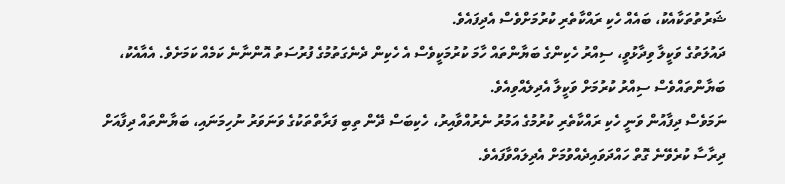ޝަރުތުތަކާއެކު، ބައެއް ހެކި ރައްކާތެރި ކުރުމަށްވެސް އެދިފައެވެ.
ދައުލަތުގެ ވަކީލާ ވިދާޅުވީ، ސިއްރު ހެކިންގެ ބަޔާންތައް ހާމަ ކުރުމަކީވެސް އެ ހެކިން ދެނެގަތުމުގެ ފުރުސަތު އޮންނާނެ ކަމެއް ކަމަށެވެ. އެއާއެކު، ބަޔާންތައްވެސް ސިއްރު ކުރުމަށް ވަކީލާ އެދިލެއްވިއެވެ.
ނަމަވެސް ދިފާއުން ވަނީ ހެކި ރައްކާތެރި ކުރުމުގެ އަމުރު ނެރުއްވާއިރު، ހެކިބަސް ދޭން ތިބި ފަރާތްތަކުގެ ވަނަވަރު ނުހިމަނައި، ބަޔާންތައް ދިފާއަށް ދިރާސާ ކުރެވޭނެ ގޮތް ހައްދަވައިދެއްވުމަށް އެދިލައްވާފައެވެ.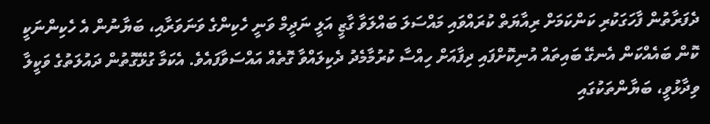ދެފަރާތުން ފާހަގަކުރި ކަންކަމަށް ރިއާޔަތް ކުރައްވައި މައްސަލަ ބައްލަވާ ގާޒީ އަލީ ނަދީމް ވަނީ ހެކިންގެ ވަނަވަރާއި، ބަޔާނުން އެ ހެކިންނަކީ ކޮން ބައެއްކަން އެނގޭ ބައިތައް އުނިކޮށްފައި ދިފާއަށް ހިއްސާ ކުރުމާމެދު ދެކިލައްވާ ގޮތެއް އައްސަވާފައެވެ. އެކަމާ ގުޅޭގޮތުން ދައުލަތުގެ ވަކީލާ ވިދާޅުވީ، ބަޔާންތަކުގައި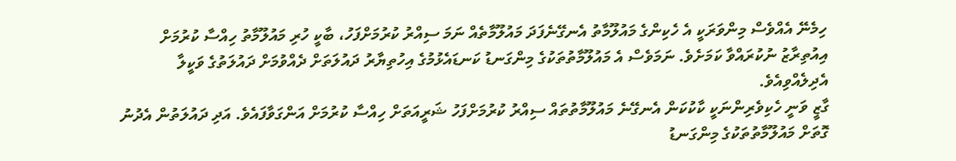ހިމެނޭ އެއްވެސް މިންވަރަކީ އެ ހެކިންގެ މައުލޫމާތު އެނގޭނެފަދަ މައުލޫމާތެއް ނަމަ ސިއްރު ކުރުމަށްފަހު، ބާކީ ހުރި މައުލޫމާތު ހިއްސާ ކުރުމަށް އިއުތިރާޒު ނުކުރައްވާ ކަމަށެވެ. ނަމަވެސް އެ މައުލޫމާތުތަކުގެ މިންގަނޑު ކަނޑައެޅުމުގެ އިހުތިޔާރު ދައުލަތަށް ދެއްވުމަށް ދައުލަތުގެ ވަކީލާ އެދިލެއްވިއެވެ.
ގާޒީ ވަނީ ހެކިވެރިންނަކީ ކާކުކަން އެނގޭނެ މައުލޫމާތުތައް ސިއްރު ކުރުމަށްފަހު ޝަރީއަތަށް ހިއްސާ ކުރުމަށް އަންގަވާފައެވެ. އަދި ދައުލަތުން އެދުނު ގޮތަށް މައުލޫމާތުތަކުގެ މިންގަނޑު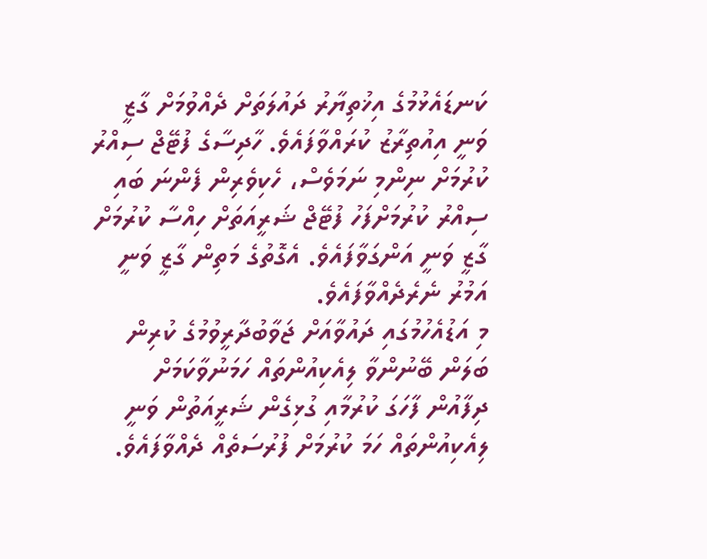ކަނޑައެޅުމުގެ އިޚުތިޔާރު ދައުލަތަށް ދެއްވުމަށް ގާޒީ ވަނީ އިއުތިރާޒު ކުރައްވާފައެވެ. ހާދިސާގެ ފުޓޭޖް ސިއްރު ކުރުމަށް ނިންމި ނަމަވެސް، ހެކިވެރިން ފެންނަ ބައި ސިއްރު ކުރުމަށްފަހު ފުޓޭޖް ޝަރީއަތަށް ހިއްސާ ކުރުމަށް ގާޒީ ވަނީ އަންގަވާފައެވެ. އެގޮތުގެ މަތިން ގާޒީ ވަނީ އަމުރު ނެރެދެއްވާފައެވެ.
މި އަޑުއެހުމުގައި ދައުވާއަށް ޖަވާބުދާރީވުމުގެ ކުރިން ބަލަން ބޭނުންވާ ލިއެކިއުންތައް ހަމަނުވާކަމަށް ދިފާއުން ފާހަގަ ކުރުމާއި ގުޅިގެން ޝަރީއަތުން ވަނީ ލިއެކިއުންތައް ހަމަ ކުރުމަށް ފުރުސަތެއް ދެއްވާފައެވެ.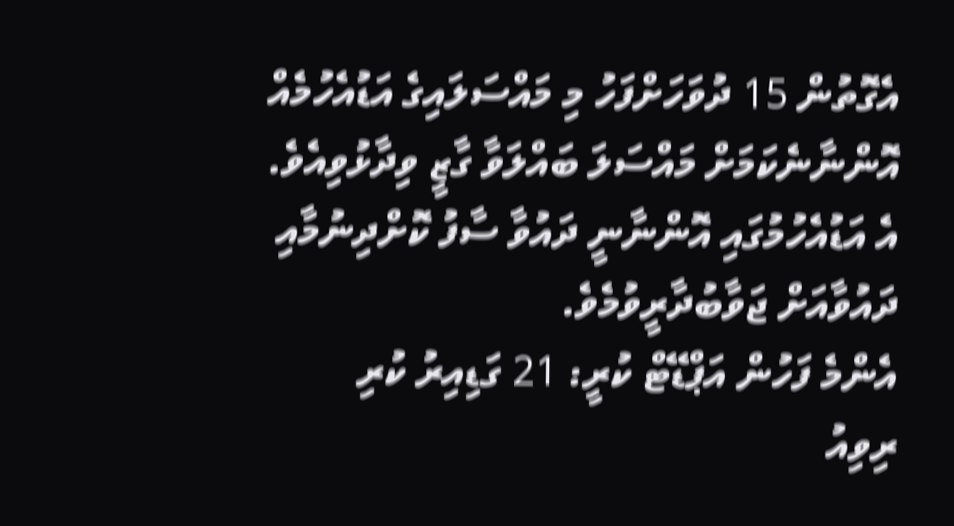އެގޮތުން 15 ދުވަހަށްފަހު މި މައްސަލައިގެ އަޑުއެހުމެއް އޮންނާނެކަމަށް މައްސަލަ ބައްލަވާ ގާޒީ ވިދާޅުވިއެވެ. އެ އަޑުއެހުމުގައި އޮންނާނީ ދައުވާ ސާފު ކޮށްދިނުމާއި ދައުވާއަށް ޖަވާބުދާރީވުމެވެ.
އެންމެ ފަހުން އަޕްޑޭޓް ކުރީ: 21 ގަޑިއިރު ކުރި
ރިވިއު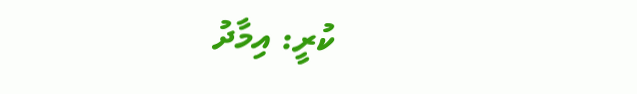ކުރީ: އިމާދު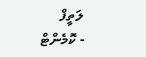ލަތީފް
- ކޮމެންޓް